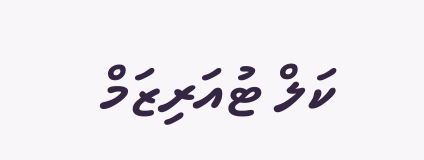ކަލް ޓުއަރިޒަމް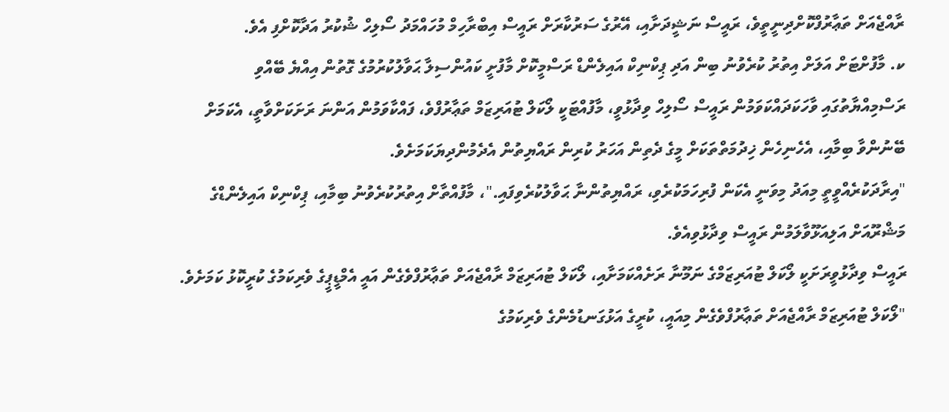ރާއްޖެއަށް ތަޢާރުފްކޮށްދިނީތީވެ، ރައީސް ނަޝީދަށާއި، އޭރުގެ ސަރުކާރަށް ރައީސް އިބްރާހިމް މުހައްމަދު ސޯލިހް ޝުކުރު އަދާކޮށްފި އެވެ.
ކ. މާފުށްޓަށް އަލަށް އިތުރު ކުރެވުނު ބިން އަދި ޕިކްނިކް އައިލެންޑް ރަސްމީކޮށް މާފުށީ ކައުންސިލާ ޙަވާލުކުރުމުގެ ގޮތުން އިއްޔެ ބޭއްވި ރަސްމިއްޔާތުގައި ވާހަކަދައްކަވަމުން ރައީސް ސޯލިހް ވިދާޅުވީ، މާފުއްޓަކީ ލޯކަލް ޓުއަރިޒަމް ތަޢާރުފްވެ، ފައްކާވަމުން އަންނަ ރަށަކަށްވާތީ، އެކަމަށް ބޭނުންވާ ބިމާއި، އެހެނިހެން ޚިދުމަތްތަކަށް މީގެ ދެތިން އަހަރު ކުރިން ރައްޔިތުން އެދެމުންދިޔަކަމަށެވެ.
"އިރާދަކުރެއްވީތީ މިއަދު މިވަނީ އެކަން ފުރިހަމަކުރެވި، ރައްޔިތުންނާ ޙަވާލުކުރެވިފައި."، މާފުއްތާށް އިތުރުކުރެވުނު ބިމާއި، ޕިކްނިކް އައިލެންޑްގެ މަޝްރޫއަށް އަލިއަޅޫވާލަމުން ރައީސް ވިދާޅުވިއެވެ.
ރައީސް ވިދާޅުވީރަށަކީ ލޯކަލް ޓުއަރިޒަމްގެ ނަމޫނާ ރަށެއްކަމަށާއި، ލޯކަލް ޓުއަރިޒަމް ރާއްޖެއަށް ތަޢާރުފްވެގެން އައީ އެމްޑީޕީގެ ވެރިކަމުގެ ކުރީކޮޅު ކަމަށެވެ.
"ލޯކަލް ޓުއަރިޒަމް ރާއްޖެއަށް ތަޢާރުފްވެގެން މިއައީ، ކުރީގެ އަޅުގަނޑުމެންގެ ވެރިކަމުގެ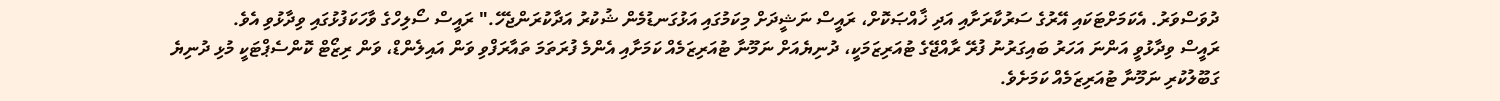ދުވަސްވަރު. އެކަމަށްޓަކައި އޭރުގެ ސަރުކާރަށާއި އަދި ޚާއްޞަކޮށް، ރައީސް ނަޝީދަށް މިކަމުގައި އަޅުގަނޑުމެން ޝުކުރު އަދާކުރަންޖެހޭ." ރައީސް ސޯލިހްގެ ވާހަކަފުޅުގައި ވިދާޅުވި އެވެ.
ރައީސް ވިދާޅުވީ އަންނަ އަހަރު ބައިގަރުނު ފުރޭ ރާއްޖޭގެ ޓުއަރިޒަމަކީ، ދުނިޔެއަށް ނަމޫނާ ޓުއަރިޒަމެއް ކަމަށާއި އެންމެ ފުރަތަމަ ތައާރަފްވި ވަން އައިލެންޑް، ވަން ރިޒޯޓް ކޮންސެޕްޓަކީ މުޅި ދުނިޔެ ގަބޫލުކުރި ނަމޫނާ ޓުއަރިޒަމެއް ކަމަށެވެ.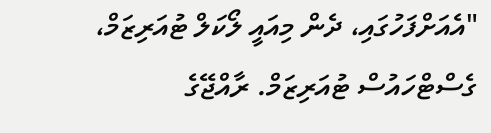"އެއަށްފަހުގައި، ދެން މިއައީ ލޯކަލް ޓުއަރިޒަމް، ގެސްޓްހައުސް ޓުއަރިޒަމް. ރާއްޖޭގެ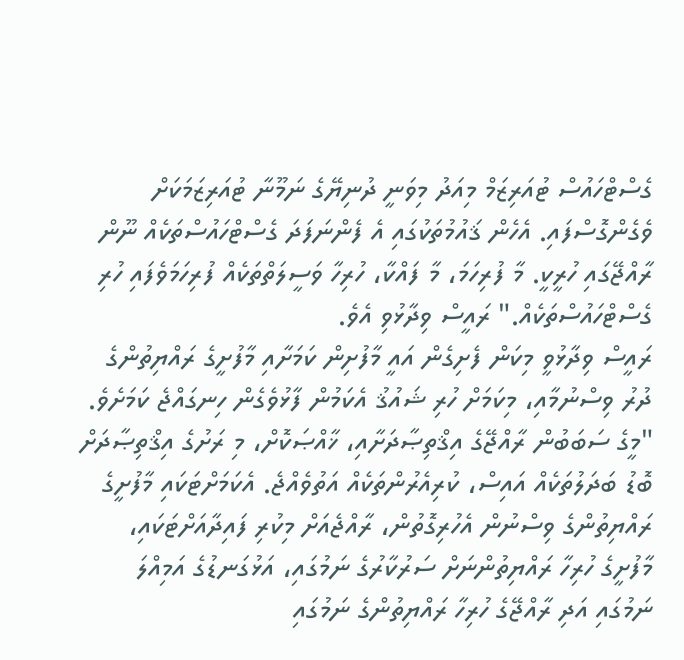ގެސްޓްހައުސް ޓުއަރިޒަމް މިއަދު މިވަނީ ދުނިޔޭގެ ނަމޫނާ ޓުއަރިޒަމަކަށް ވެގެންގޮސްފައި. އެހެން ޤައުމުތަކުގައި އެ ފެންނަފަދަ ގެސްޓްހައުސްތަކެއް ނޫން ރާއްޖޭގައި ހުރީކީ. މާ ފުރިހަމަ، މާ ފައްކާ، ހުރިހާ ވަސީލަތްތަކެއް ފުރިހަމަވެފައި ހުރި ގެސްޓްހައުސްތަކެއް." ރައީސް ވިދާޅުވި އެވެ.
ރައީސް ވިދާޅުވީ މިކަން ފެށިގެން އައީ މާފުށިން ކަމަށާއި މާފުށީގެ ރައްޔިތުންގެ ދުރު ވިސްނުމާއި، މިކަމަށް ހުރި ޝައުޤު އެކަމުން ފާޅުވެގެން ހިނގައްޖެ ކަމަށެވެ.
"މީގެ ސަބަބުން ރާއްޖޭގެ އިޤްތިޞާދަށާއި، ޚާއްޞަކޮށް، މި ރަށުގެ އިޤްތިޞާދަށް ބޮޑު ބަދަލުތަކެއް އައިސް، ކުރިއެރުންތަކެއް އަތުވެއްޖެ. އެކަމަށްޓަކައި މާފުށީގެ ރައްޔިތުންގެ ވިސްނުން އެހުރިގޮތުން، ރާއްޖެއަށް މިކުރި ފައިދާއަށްޓަކައި، މާފުށީގެ ހުރިހާ ރައްޔިތުންނަށް ސަރުކާރުގެ ނަމުގައި، އަޅުގަނޑުގެ އަމިއްލަ ނަމުގައި އަދި ރާއްޖޭގެ ހުރިހާ ރައްޔިތުންގެ ނަމުގައި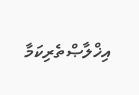އިޚްލާޞްތެރިކަމާ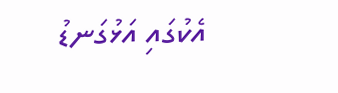އެކުގައި އަޅުގަނޑު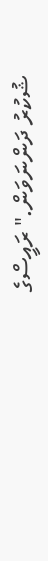ޝުކުރު ދަންނަވަން." ރައީސްގެ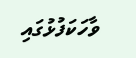ވާހަކަފުޅުގައި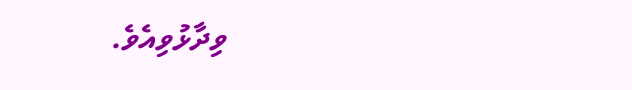ވިދާޅުވިއެވެ.